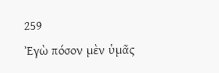259
Ἐγὼ πόσον μὲν ὑμᾶς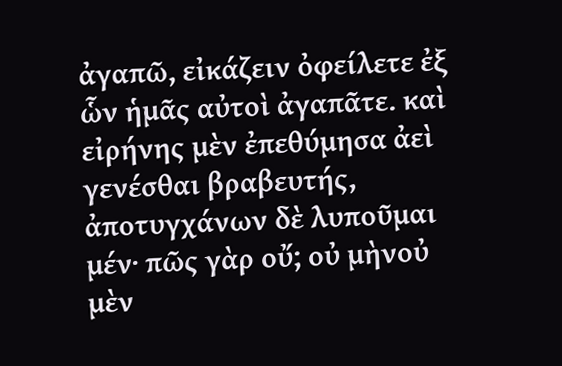ἀγαπῶ, εἰκάζειν ὀφείλετε ἐξ ὧν ἡμᾶς αὐτοὶ ἀγαπᾶτε. καὶ εἰρήνης μὲν ἐπεθύμησα ἀεὶ γενέσθαι βραβευτής, ἀποτυγχάνων δὲ λυποῦμαι μέν· πῶς γὰρ οὔ; οὐ μὴνοὐ μὲν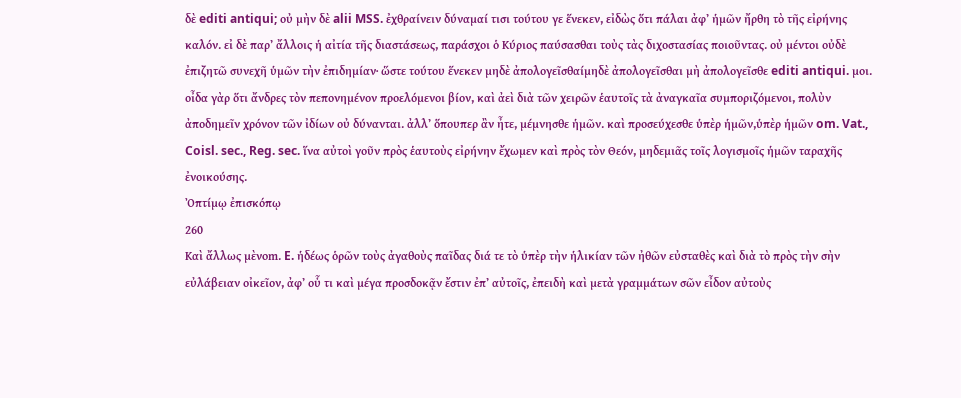δὲ editi antiqui; οὐ μὴν δὲ alii MSS. ἐχθραίνειν δύναμαί τισι τούτου γε ἕνεκεν, εἰδὼς ὅτι πάλαι ἀφʼ ἡμῶν ἤρθη τὸ τῆς εἰρήνης καλόν. εἰ δὲ παρʼ ἄλλοις ἡ αἰτία τῆς διαστάσεως, παράσχοι ὁ Κύριος παύσασθαι τοὺς τὰς διχοστασίας ποιοῦντας. οὐ μέντοι οὐδὲ ἐπιζητῶ συνεχῆ ὑμῶν τὴν ἐπιδημίαν· ὥστε τούτου ἕνεκεν μηδὲ ἀπολογεῖσθαίμηδὲ ἀπολογεῖσθαι μὴ ἀπολογεῖσθε editi antiqui. μοι. οἶδα γὰρ ὅτι ἄνδρες τὸν πεπονημένον προελόμενοι βίον, καὶ ἀεὶ διὰ τῶν χειρῶν ἑαυτοῖς τὰ ἀναγκαῖα συμποριζόμενοι, πολὺν ἀποδημεῖν χρόνον τῶν ἰδίων οὐ δύνανται. ἀλλʼ ὅπουπερ ἂν ἦτε, μέμνησθε ἡμῶν. καὶ προσεύχεσθε ὑπὲρ ἡμῶν,ὑπὲρ ἡμῶν om. Vat., Coisl. sec., Reg. sec. ἵνα αὐτοὶ γοῦν πρὸς ἑαυτοὺς εἰρήνην ἔχωμεν καὶ πρὸς τὸν Θεόν, μηδεμιᾶς τοῖς λογισμοῖς ἡμῶν ταραχῆς ἐνοικούσης.
Ὀπτίμῳ ἐπισκόπῳ
260
Καὶ ἄλλως μὲνom. E. ἡδέως ὁρῶν τοὺς ἀγαθοὺς παῖδας διά τε τὸ ὑπὲρ τὴν ἡλικίαν τῶν ἠθῶν εὐσταθὲς καὶ διὰ τὸ πρὸς τὴν σὴν εὐλάβειαν οἰκεῖον, ἀφʼ οὗ τι καὶ μέγα προσδοκᾷν ἔστιν ἐπʼ αὐτοῖς, ἐπειδὴ καὶ μετὰ γραμμάτων σῶν εἶδον αὐτοὺς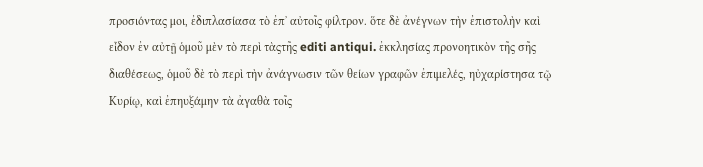προσιόντας μοι, ἐδιπλασίασα τὸ ἐπʼ αὐτοῖς φίλτρον. ὅτε δὲ ἀνέγνων τὴν ἐπιστολὴν καὶ εἶδον ἐν αὐτῇ ὁμοῦ μὲν τὸ περὶ τὰςτῆς editi antiqui. ἐκκλησίας προνοητικὸν τῆς σῆς διαθέσεως, ὁμοῦ δὲ τὸ περὶ τὴν ἀνάγνωσιν τῶν θείων γραφῶν ἐπιμελές, ηὐχαρίστησα τῷ Κυρίῳ, καὶ ἐπηυξάμην τὰ ἀγαθὰ τοῖς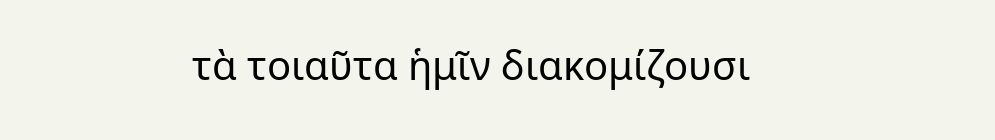τὰ τοιαῦτα ἡμῖν διακομίζουσι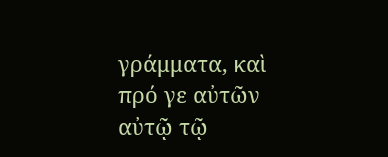γράμματα, καὶ πρό γε αὐτῶν αὐτῷ τῷ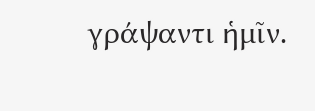γράψαντι ἡμῖν.